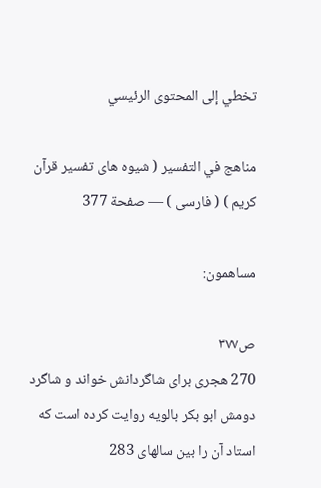تخطي إلى المحتوى الرئيسي

مناهج في التفسير ( شيوه هاى تفسير قرآن كريم ) ( فارسى ) — صفحة 377

مساهمون:

ص٣٧٧
270 هجرى براى شاگردانش خواند و شاگرد دومش ابو بكر بالويه روايت كرده است كه استاد آن را بين سالهاى 283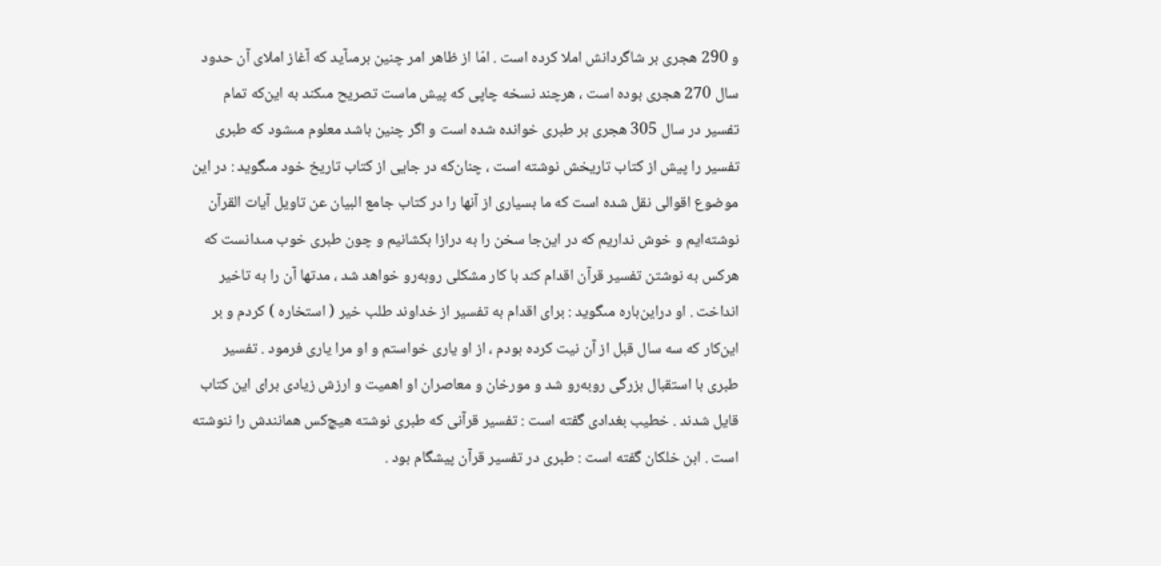و 290 هجرى بر شاگردانش املا كرده است . امّا از ظاهر امر چنين برمىآيد كه آغاز املاى آن حدود سال 270 هجرى بوده است ، هرچند نسخه چاپى كه پيش ماست تصريح مىكند به اين‌كه تمام تفسير در سال 305 هجرى بر طبرى خوانده شده است و اگر چنين باشد معلوم مىشود كه طبرى تفسير را پيش از كتاب تاريخش نوشته است ، چنان‌كه در جايى از كتاب تاريخ خود مىگويد : در اين موضوع اقوالى نقل شده است كه ما بسيارى از آنها را در كتاب جامع البيان عن تاويل آيات القرآن نوشته‌ايم و خوش نداريم كه در اين‌جا سخن را به درازا بكشانيم و چون طبرى خوب مىدانست كه هركس به نوشتن تفسير قرآن اقدام كند با كار مشكلى روبه‌رو خواهد شد ، مدتها آن را به تاخير انداخت . او دراين‌باره مىگويد : براى اقدام به تفسير از خداوند طلب خير ( استخاره ) كردم و بر اين‌كار كه سه سال قبل از آن نيت كرده بودم ، از او يارى خواستم و او مرا يارى فرمود . تفسير طبرى با استقبال بزرگى روبه‌رو شد و مورخان و معاصران او اهميت و ارزش زيادى براى اين كتاب قايل شدند . خطيب بغدادى گفته است : تفسير قرآنى كه طبرى نوشته هيچ‌كس همانندش را ننوشته است . ابن خلكان گفته است : طبرى در تفسير قرآن پيشگام بود .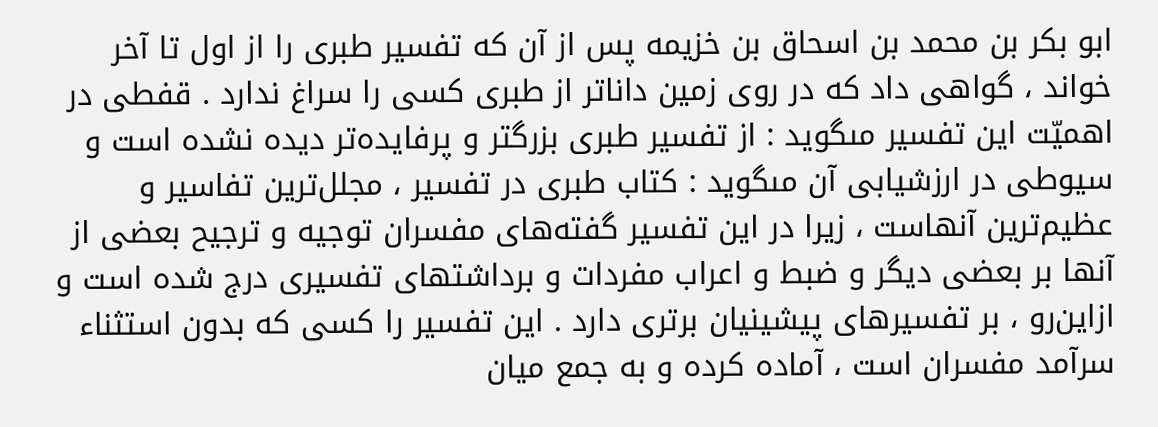ابو بكر بن محمد بن اسحاق بن خزيمه پس از آن كه تفسير طبرى را از اول تا آخر خواند ، گواهى داد كه در روى زمين داناتر از طبرى كسى را سراغ ندارد . قفطى در اهميّت اين تفسير مىگويد : از تفسير طبرى بزرگتر و پرفايده‌تر ديده نشده است و سيوطى در ارزشيابى آن مىگويد : كتاب طبرى در تفسير ، مجلل‌ترين تفاسير و عظيم‌ترين آنهاست ، زيرا در اين تفسير گفته‌هاى مفسران توجيه و ترجيح بعضى از آنها بر بعضى ديگر و ضبط و اعراب مفردات و برداشتهاى تفسيرى درج شده است و ازاين‌رو ، بر تفسيرهاى پيشينيان برترى دارد . اين تفسير را كسى كه بدون استثناء سرآمد مفسران است ، آماده كرده و به جمع ميان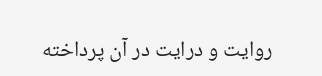روايت و درايت در آن پرداخته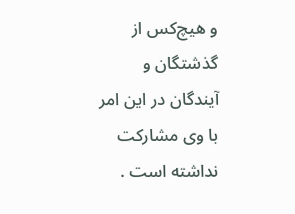و هيچ‌كس از گذشتگان و آيندگان در اين امر با وى مشاركت نداشته است .